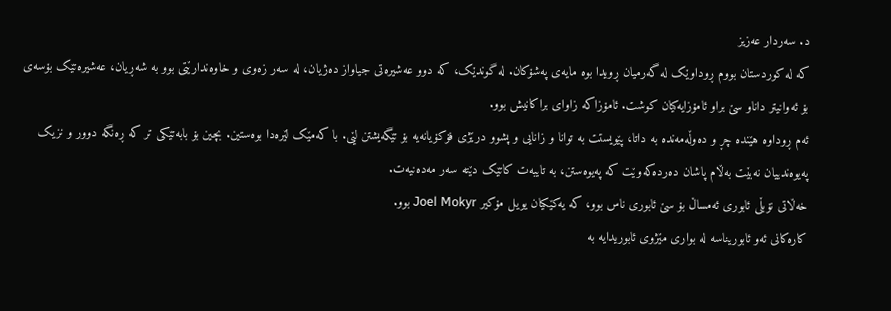د. سەردار عەزیز
کە لە کوردستان بووم ڕوداوێک لە گەرمیان ڕویدا بوە مایەی پەشۆکان. لە گوندێک، کە دوو عەشیرەتی جیاواز دەژیان، لە سەر زەوی و خاوەندارێتی بوو بە شەڕیان، عەشیرەتێک بۆسەی بۆ ئەوانیتر داناو سێ براو ئامۆزایەکیان کوشت. ئامۆزاکە زاوای براکانیش بوو.
ئەم ڕوداوە هێندە چڕ و دەوڵەمەندە بە داتا، پێویستت بە توانا و زانایی و پشوو درێژی فۆکۆیانەیە بۆ تێگەیشتن لێی. با کەمێک لێرەدا بوەستین. بچین بۆ بابەتێکی تر کە ڕەنگە دوور و نزیک پەیوەندییان نەبێت بەڵام پاشان دەردەکەوێت کە پەیوەستن، بە تایبەت کاتێک دێتە سەر مەدەنیەت.
خەڵاتی نۆبڵی ئابوری ئەمساڵ بۆ سێ ئابوری ناس بوو، کە یەکێکیان یویل مۆکیر Joel Mokyr بوو.
کارەکانی ئەو ئابوریناسە لە بواری مێژوی ئابوریدایە بە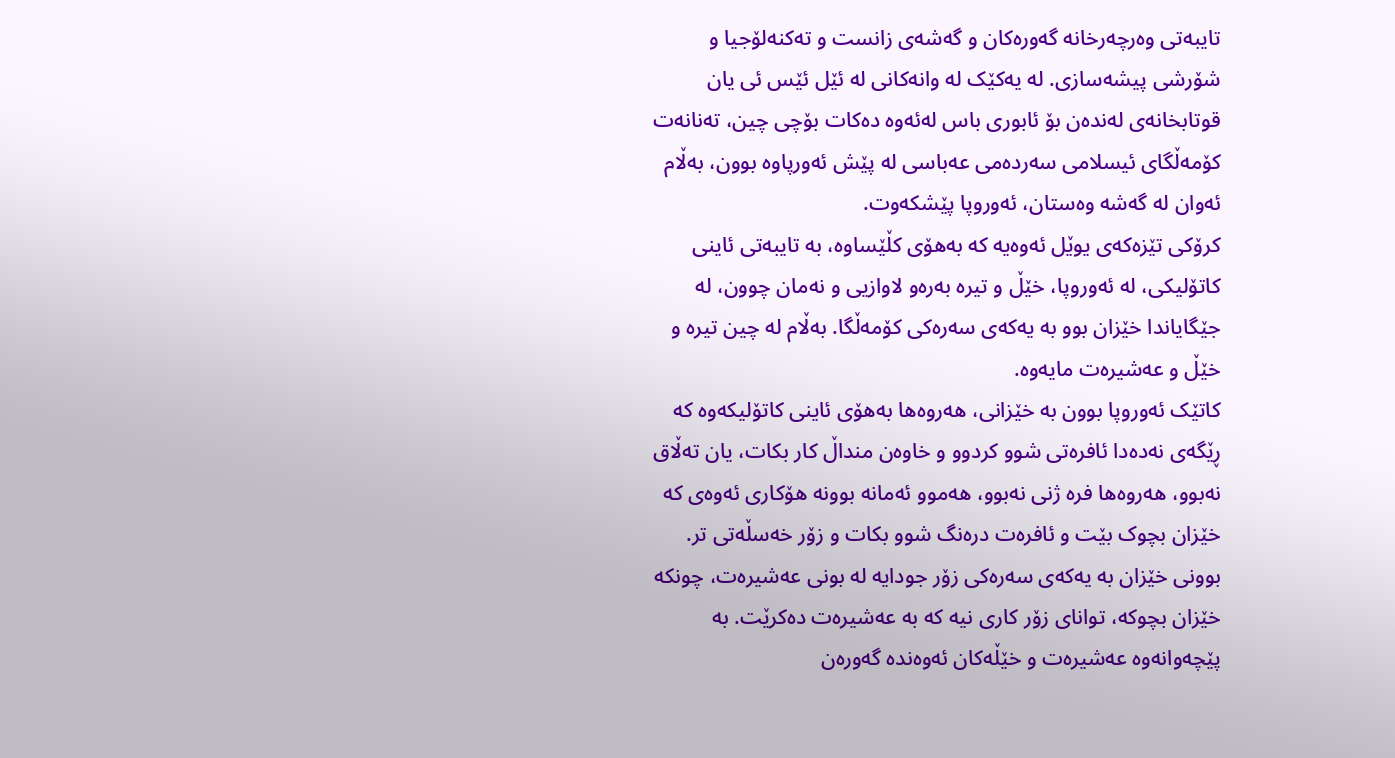تایبەتی وەرچەرخانە گەورەکان و گەشەی زانست و تەکنەلۆجیا و شۆرشی پیشەسازی. لە یەکێک لە وانەکانی لە ئێل ئێس ئی یان قوتابخانەی لەندەن بۆ ئابوری باس لەئەوە دەکات بۆچی چین، تەنانەت کۆمەڵگای ئیسلامی سەردەمی عەباسی لە پێش ئەورپاوە بوون، بەڵام ئەوان لە گەشە وەستان، ئەوروپا پێشکەوت.
کرۆکی تێزەکەی یوێل ئەوەیە کە بەهۆی کڵێساوە، بە تایبەتی ئاینی کاتۆلیکی، لە ئەوروپا، خێڵ و تیرە بەرەو لاوازیی و نەمان چوون، لە جێگایاندا خێزان بوو بە یەکەی سەرەکی کۆمەڵگا. بەڵام لە چین تیرە و خێڵ و عەشیرەت مایەوە.
کاتێک ئەوروپا بوون بە خێزانی، هەروەها بەهۆی ئاینی کاتۆلیکەوە کە ڕێگەی نەدەدا ئافرەتی شوو کردوو و خاوەن منداڵ کار بکات، یان تەڵاق نەبوو، هەروەها فرە ژنی نەبوو، هەموو ئەمانە بوونە هۆکاری ئەوەی کە خێزان بچوک بێت و ئافرەت درەنگ شوو بکات و زۆر خەسڵەتی تر.
بوونی خێزان بە یەکەی سەرەکی زۆر جودایە لە بونی عەشیرەت، چونکە خێزان بچوکە، توانای زۆر کاری نیە کە بە عەشیرەت دەکرێت. بە پێچەوانەوە عەشیرەت و خێڵەکان ئەوەندە گەورەن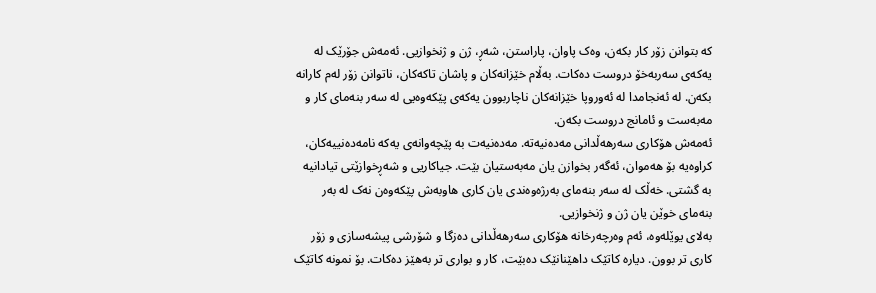کە بتوانن زۆر کار بکەن، وەک پاوان، پاراستن، شەڕ، ژن و ژنخوازیی. ئەمەش جۆرێک لە یەکەی سەربەخۆ دروست دەکات. بەڵام خێزانەکان و پاشان تاکەکان، ناتوانن زۆر لەم کارانە بکەن. لە ئەنجامدا لە ئەوروپا خێزانەکان ناچاربوون یەکەی پێکەوەیی لە سەر بنەمای کار و مەبەست و ئامانج دروست بکەن.
ئەمەش هۆکاری سەرهەڵدانی مەدەنیەتە. مەدەنیەت بە پێچەوانەی یەکە نامەدەنییەکان، کراوەیە بۆ هەموان، ئەگەر بخوازن یان مەبەستیان بێت. جیاکاریی و شەڕخوازێتی تیادانیە بە گشتی. خەڵک لە سەر بنەمای بەرژەوەندی یان کاری هاوبەش پێکەوەن نەک لە بەر بنەمای خوێن یان ژن و ژنخوازیی.
بەلای یوێلەوە، ئەم وەرچەرخانە هۆکاری سەرهەڵدانی دەزگا و شۆرشی پیشەسازی و زۆر کاری تر بوون. دیارە کاتێک داهێنانێک دەبێت، کار و بواری تر بەهێز دەکات. بۆ نمونە کاتێک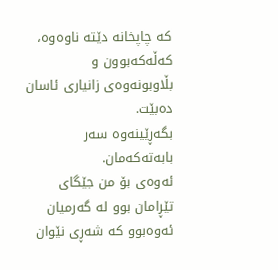کە چاپخانە دێتە ناوەوە، کەڵەکەبوون و بڵاوبونەوەی زانیاری ئاسان دەبێت.
بگەڕێینەوە سەر بابەتەکەمان.
ئەوەی بۆ من جێگای تێڕامان بوو لە گەرمیان ئەوەبوو کە شەڕی نێوان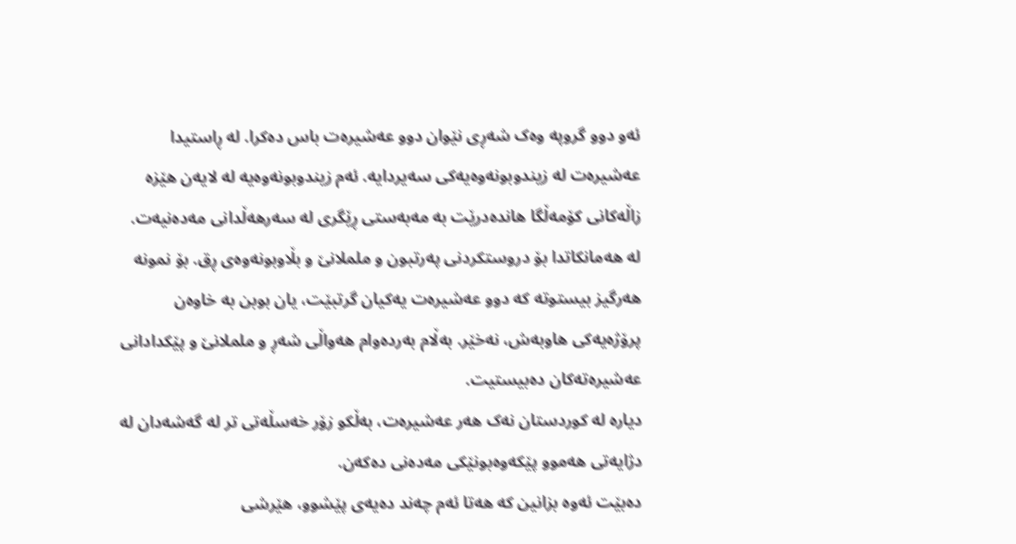ئەو دوو گروپە وەک شەڕی نێوان دوو عەشیرەت باس دەکرا. لە ڕاستیدا عەشیرەت لە زیندوبونەوەیەکی سەیردایە. ئەم زیندوبونەوەیە لە لایەن هێزە زاڵەکانی کۆمەڵگا هاندەدرێت بە مەبەستی ڕێگری لە سەرهەڵدانی مەدەنیەت. لە هەمانکاتدا بۆ دروستکردنی پەرتبون و ململانێ و بڵاوبونەوەی ڕق. بۆ نمونە هەرگیز بیستوتە کە دوو عەشیرەت یەکیان گرتبێت، یان بوبن بە خاوەن پرۆژەیەکی هاوبەش، نەخێر. بەڵام بەردەوام هەواڵی شەڕ و ململانێ و پێکدادانی عەشیرەتەکان دەبیستیت.
دیارە لە کوردستان نەک هەر عەشیرەت، بەڵکو زۆر خەسڵەتی تر لە گەشەدان لە دژایەتی هەموو پێکەوەبونێکی مەدەنی دەکەن.
دەبێت ئەوە بزانین کە هەتا ئەم چەند دەیەی پێشوو، هێرشی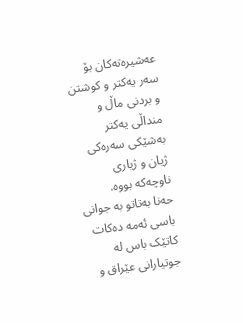عەشیرەتەکان بۆ سەر یەکتر و کوشتن و بردنی ماڵ و منداڵی یەکتر بەشێکی سەرەکی ژیان و ژیاری ناوچەکە بووە.
حەنا بەتاتو بە جوانی باسی ئەمە دەکات کاتێک باس لە جوتیارانی عێراق و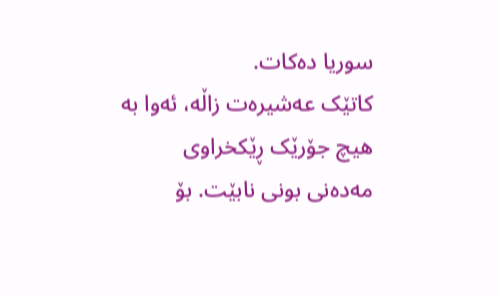سوریا دەکات.
کاتێک عەشیرەت زاڵە، ئەوا بە هیچ جۆرێک ڕێکخراوی مەدەنی بونی نابێت. بۆ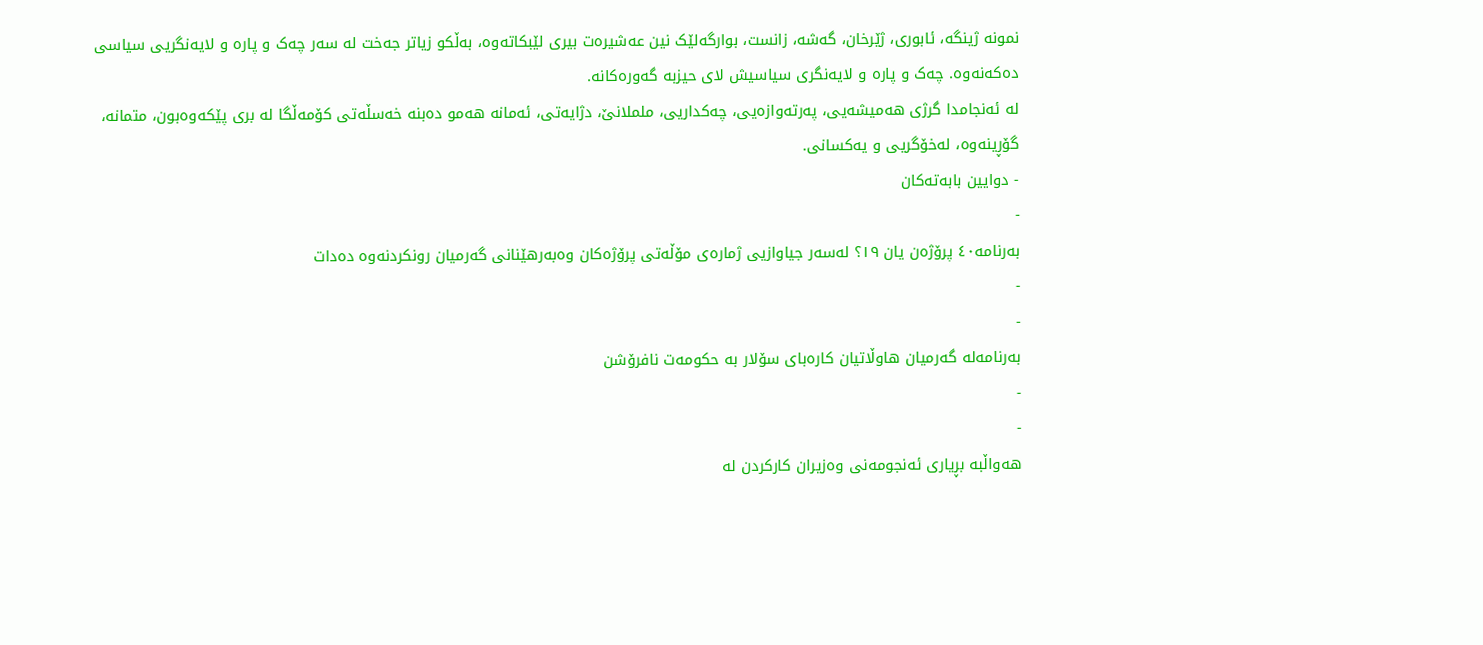نمونە ژینگە، ئابوری، ژێرخان، گەشە، زانست، بوارگەلێک نین عەشیرەت بیری لێبکاتەوە، بەڵکو زیاتر جەخت لە سەر چەک و پارە و لایەنگریی سیاسی دەکەنەوە. چەک و پارە و لایەنگری سیاسیش لای حیزبە گەورەکانە.
لە ئەنجامدا گرژی هەمیشەیی، پەرتەوازەیی، چەکداریی، ململانێ، دژایەتی، ئەمانە هەمو دەبنە خەسڵەتی کۆمەڵگا لە بری پێکەوەبون، متمانە، گۆڕینەوە، لەخۆگریی و یەکسانی.
- دوایین بابەتەکان
-
بەرنامە٤٠ پرۆژەن یان ١٩؟ لەسەر جیاوازیی ژمارەی مۆڵەتی پرۆژەکان وەبەرهێنانی گەرمیان رونکردنەوە دەدات
-
-
بەرنامەلە گەرمیان هاوڵاتیان کارەبای سۆلار بە حکومەت نافرۆشن
-
-
هەواڵبە بڕیاری ئەنجومەنی وەزیران کارکردن لە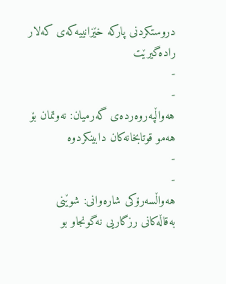دروستکردنی پارکە خێزانییەکەی کەلار رادەگیرێت
-
-
هەواڵپەروەردەی گەرمیان: نەوتمان بۆ هەمو قوتابخانەکان دابینکردوە
-
-
هەواڵسەرۆکی شارەوانی: شوێنی بەقاڵەکانی رزگاریی نەگونجاو بو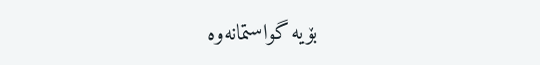بۆیە گواستمانەوە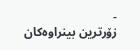-
زۆرترین بینراوەکان